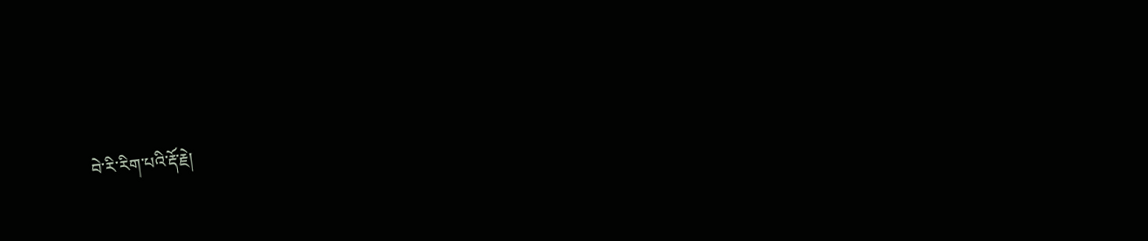བེ་རི་རིག་པའི་རྡོ་རྗེ།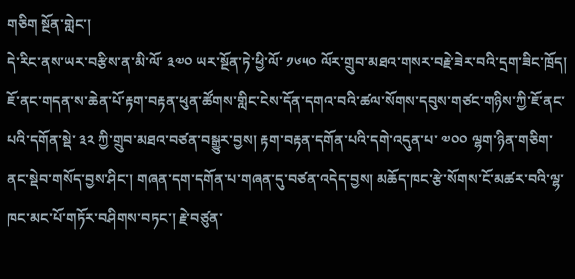གཅིག སྔོན་གླེང་།
དེ་རིང་ནས་ཡར་བརྩིས་ན་མི་ལོ་ ༣༧༠ ཡར་སྔོན་ཏེ་ཕྱི་ལོ་ ༡༦༥༠ ལོར་གྲུབ་མཐའ་གསར་བརྗེ་ཟེར་བའི་དྲག་ཟིང་ཁྲོད། ཇོ་ནང་གདན་ས་ཆེན་པོ་རྟག་བརྟན་ཕུན་ཚོགས་གླིང་ངེས་དོན་དགའ་བའི་ཚལ་སོགས་དབུས་གཙང་གཉིས་ཀྱི་ཇོ་ནང་པའི་དགོན་སྡེ་ ༣༢ ཀྱི་གྲུབ་མཐའ་བཙན་བསྒྱུར་བྱས། རྟག་བརྟན་དགོན་པའི་དགེ་འདུན་པ་ ༧༠༠ ལྷག་ཉིན་གཅིག་ནང་སྡེབ་གསོད་བྱས་ཤིང་། གཞན་དག་དགོན་པ་གཞན་དུ་བཙན་འདེད་བྱས། མཆོད་ཁང་རྩེ་སོགས་ངོ་མཚར་བའི་ལྷ་ཁང་མང་པོ་གཏོར་བཤིགས་བཏང་། རྗེ་བཙུན་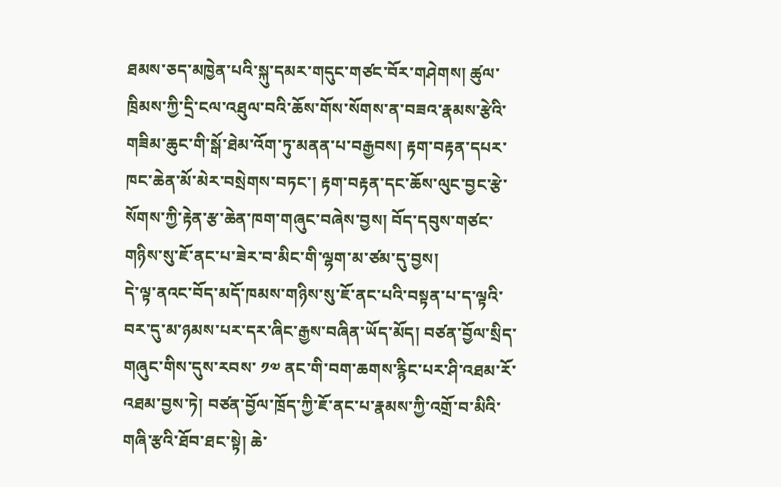ཐམས་ཅད་མཁྱེན་པའི་སྐུ་དམར་གདུང་གཙང་བོར་གཤེགས། ཚུལ་ཁྲིམས་ཀྱི་དྲི་ངལ་འཐུལ་བའི་ཆོས་གོས་སོགས་ན་བཟའ་རྣམས་རྩེའི་གཟིམ་ཆུང་གི་སྒོ་ཐེམ་འོག་ཏུ་མནན་པ་བརྒྱབས། རྟག་བརྟན་དཔར་ཁང་ཆེན་མོ་མེར་བསྲེགས་བཏང་། རྟག་བརྟན་དང་ཆོས་ལུང་བྱང་རྩེ་སོགས་ཀྱི་རྟེན་རྩ་ཆེན་ཁག་གཞུང་བཞེས་བྱས། བོད་དབུས་གཙང་གཉིས་སུ་ཇོ་ནང་པ་ཟེར་བ་མིང་གི་ལྷག་མ་ཙམ་དུ་བྱས།
དེ་ལྟ་ནའང་བོད་མདོ་ཁམས་གཉིས་སུ་ཇོ་ནང་པའི་བསྟན་པ་ད་ལྟའི་བར་དུ་མ་ཉམས་པར་དར་ཞིང་རྒྱས་བཞིན་ཡོད་མོད། བཙན་བྱོལ་སྲིད་གཞུང་གིས་དུས་རབས་ ༡༧ ནང་གི་བག་ཆགས་རྙིང་པར་ཤི་འཐམ་རོ་འཐམ་བྱས་ཏེ། བཙན་བྱོལ་ཁྲོད་ཀྱི་ཇོ་ནང་པ་རྣམས་ཀྱི་འགྲོ་བ་མིའི་གཞི་རྩའི་ཐོབ་ཐང་སྟེ། ཆེ་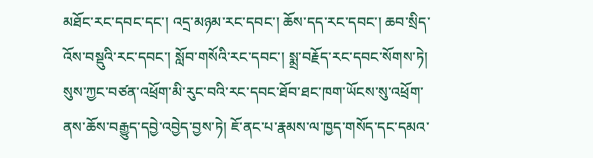མཐོང་རང་དབང་དང་། འདྲ་མཉམ་རང་དབང་། ཆོས་དད་རང་དབང་། ཆབ་སྲིད་འོས་བསྡུའི་རང་དབང་། སློབ་གསོའི་རང་དབང་། སྨྲ་བརྗོད་རང་དབང་སོགས་ཏེ། སུས་ཀྱང་བཙན་འཕྲོག་མི་རུང་བའི་རང་དབང་ཐོབ་ཐང་ཁག་ཡོངས་སུ་འཕྲོག་ནས་ཆོས་བརྒྱུད་དབྱེ་འབྱེད་བྱས་ཏེ། ཇོ་ནང་པ་རྣམས་ལ་ཁྱད་གསོད་དང་དམའ་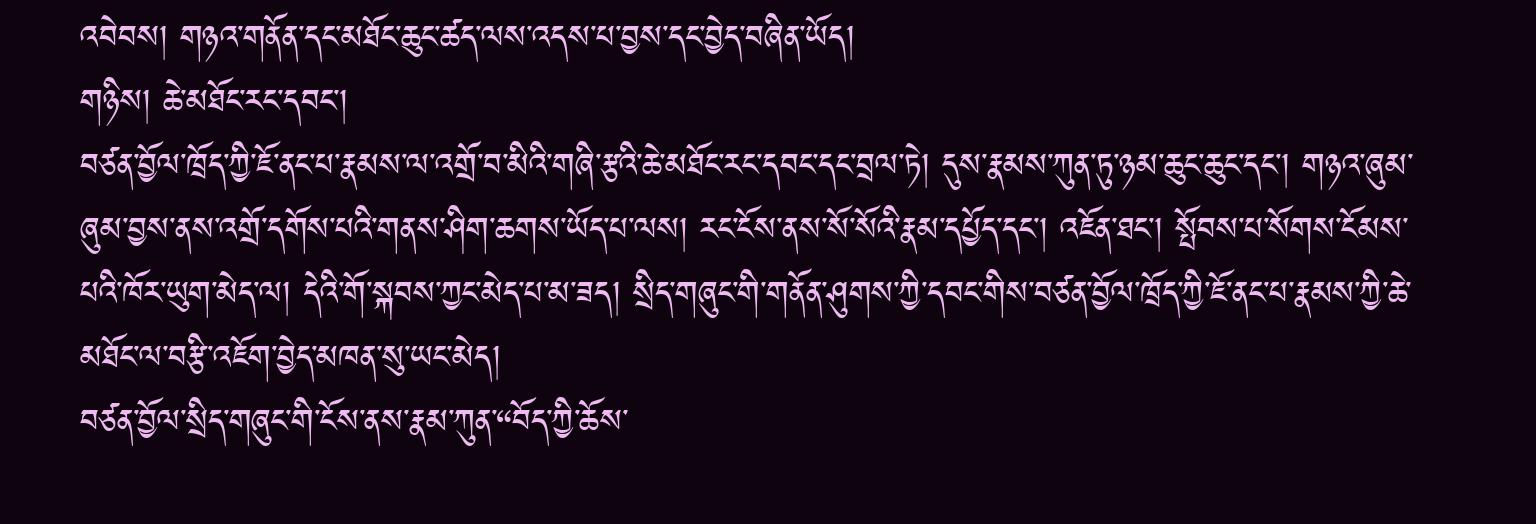འབེབས། གཉའ་གནོན་དང་མཐོང་ཆུང་ཚད་ལས་འདས་པ་བྱས་དང་བྱེད་བཞིན་ཡོད།
གཉིས། ཆེ་མཐོང་རང་དབང་།
བཙན་བྱོལ་ཁྲོད་ཀྱི་ཇོ་ནང་པ་རྣམས་ལ་འགྲོ་བ་མིའི་གཞི་རྩའི་ཆེ་མཐོང་རང་དབང་དང་བྲལ་ཏེ། དུས་རྣམས་ཀུན་ཏུ་ཉམ་ཆུང་ཆུང་དང་། གཉའ་ཞུམ་ཞུམ་བྱས་ནས་འགྲོ་དགོས་པའི་གནས་ཤིག་ཆགས་ཡོད་པ་ལས། རང་ངོས་ནས་སོ་སོའི་རྣམ་དཔྱོད་དང་། འཇོན་ཐང་། སྤོབས་པ་སོགས་ངོམས་པའི་ཁོར་ཡུག་མེད་ལ། དེའི་གོ་སྐབས་ཀྱང་མེད་པ་མ་ཟད། སྲིད་གཞུང་གི་གནོན་ཤུགས་ཀྱི་དབང་གིས་བཙན་བྱོལ་ཁྲོད་ཀྱི་ཇོ་ནང་པ་རྣམས་ཀྱི་ཆེ་མཐོང་ལ་བརྩི་འཇོག་བྱེད་མཁན་སུ་ཡང་མེད།
བཙན་བྱོལ་སྲིད་གཞུང་གི་ངོས་ནས་རྣམ་ཀུན་“བོད་ཀྱི་ཆོས་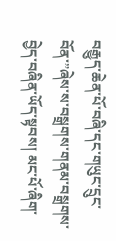བརྒྱུད་ཆེན་པོ་བཞི་དང་གཡུང་དྲུང་བོན་”ཞེས་ས་བསྒྲགས་གནམ་བསྒྲགས་བྱེད་བཞིན་ཡོད་སྟབས། མང་པོ་ཞིག་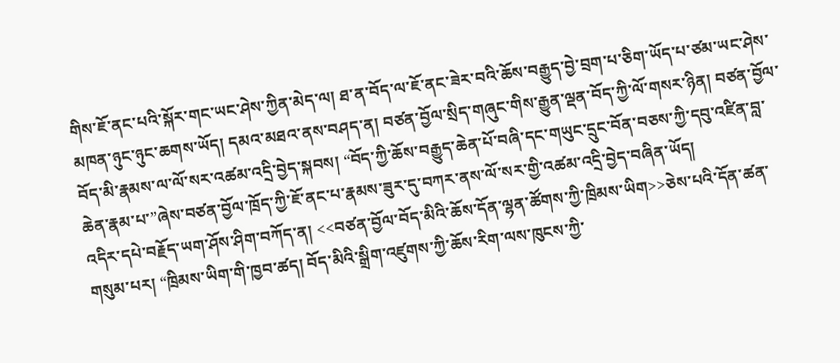གིས་ཇོ་ནང་པའི་སྐོར་གང་ཡང་ཤེས་ཀྱིན་མེད་ལ། ཐ་ན་བོད་ལ་ཇོ་ནང་ཟེར་བའི་ཆོས་བརྒྱུད་བྱེ་བྲག་པ་ཅིག་ཡོད་པ་ཙམ་ཡང་ཤེས་མཁན་ཉུང་ཉུང་ཆགས་ཡོད། དམའ་མཐའ་ནས་བཤད་ན། བཙན་བྱོལ་སྲིད་གཞུང་གིས་རྒྱུན་ལྡན་བོད་ཀྱི་ལོ་གསར་ཉིན། བཙན་བྱོལ་བོད་མི་རྣམས་ལ་ལོ་སར་འཚམ་འདྲི་བྱེད་སྐབས། “བོད་ཀྱི་ཆོས་བརྒྱུད་ཆེན་པོ་བཞི་དང་གཡུང་དྲུང་བོན་བཅས་ཀྱི་དབུ་འཛིན་བླ་ཆེན་རྣམ་པ་”ཞེས་བཙན་བྱོལ་ཁྲོད་ཀྱི་ཇོ་ནང་པ་རྣམས་ཟུར་དུ་བཀར་ནས་ལོ་སར་གྱི་འཚམ་འདྲི་བྱེད་བཞིན་ཡོད།
འདིར་དཔེ་བརྗོད་ཡག་ཤོས་ཤིག་བཀོད་ན། <<བཙན་བྱོལ་བོད་མིའི་ཆོས་དོན་ལྷན་ཚོགས་ཀྱི་ཁྲིམས་ཡིག>>ཅེས་པའི་དོན་ཚན་གསུམ་པར། “ཁྲིམས་ཡིག་གི་ཁྱབ་ཚད། བོད་མིའི་སྒྲིག་འཛུགས་ཀྱི་ཆོས་རིག་ལས་ཁུངས་ཀྱི་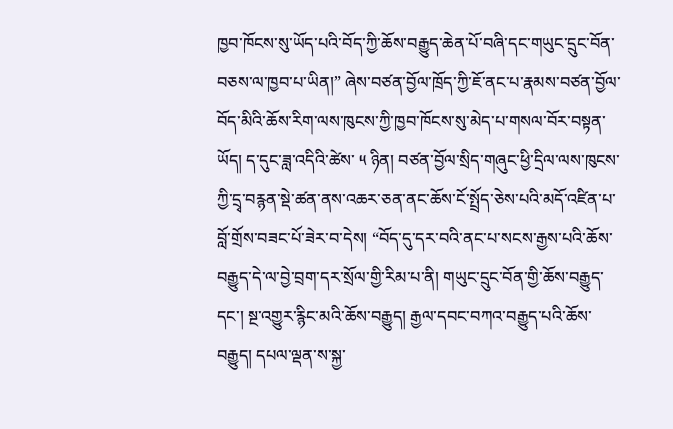ཁྱབ་ཁོངས་སུ་ཡོད་པའི་བོད་ཀྱི་ཆོས་བརྒྱུད་ཆེན་པོ་བཞི་དང་གཡུང་དྲུང་བོན་བཅས་ལ་ཁྱབ་པ་ཡིན།” ཞེས་བཙན་བྱོལ་ཁྲོད་ཀྱི་ཇོ་ནང་པ་རྣམས་བཙན་བྱོལ་བོད་མིའི་ཆོས་རིག་ལས་ཁུངས་ཀྱི་ཁྱབ་ཁོངས་སུ་མེད་པ་གསལ་བོར་བསྟན་ཡོད། ད་དུང་ཟླ་འདིའི་ཚེས་ ༥ ཉིན། བཙན་བྱོལ་སྲིད་གཞུང་ཕྱི་དྲིལ་ལས་ཁུངས་ཀྱི་དྲྭ་བརྙན་སྡེ་ཚན་ནས་འཆར་ཅན་ནང་ཆོས་ངོ་སྤྲོད་ཅེས་པའི་མདོ་འཛིན་པ་བློ་གྲོས་བཟང་པོ་ཟེར་བ་དེས། “བོད་དུ་དར་བའི་ནང་པ་སངས་རྒྱས་པའི་ཆོས་བརྒྱུད་དེ་ལ་བྱེ་བྲག་དར་སྲོལ་གྱི་རིམ་པ་ནི། གཡུང་དྲུང་བོན་གྱི་ཆོས་བརྒྱུད་དང་། སྔ་འགྱུར་རྙིང་མའི་ཆོས་བརྒྱུད། རྒྱལ་དབང་བཀའ་བརྒྱུད་པའི་ཆོས་བརྒྱུད། དཔལ་ལྡན་ས་སྐྱ་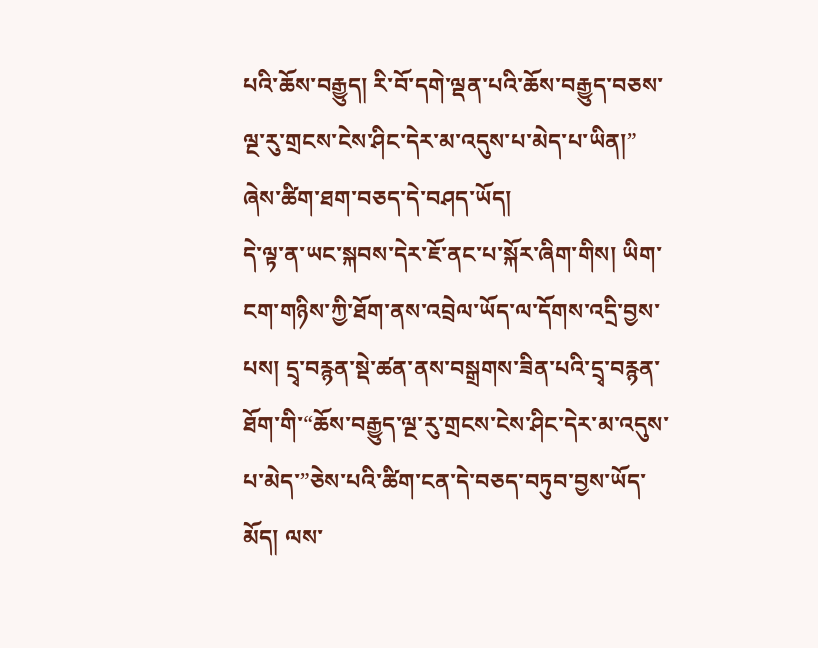པའི་ཆོས་བརྒྱུད། རི་བོ་དགེ་ལྡན་པའི་ཆོས་བརྒྱུད་བཅས་ལྔ་རུ་གྲངས་ངེས་ཤིང་དེར་མ་འདུས་པ་མེད་པ་ཡིན།” ཞེས་ཚིག་ཐག་བཅད་དེ་བཤད་ཡོད།
དེ་ལྟ་ན་ཡང་སྐབས་དེར་ཇོ་ནང་པ་སྐོར་ཞིག་གིས། ཡིག་ངག་གཉིས་ཀྱི་ཐོག་ནས་འབྲེལ་ཡོད་ལ་དོགས་འདྲི་བྱས་པས། དྲྭ་བརྙན་སྡེ་ཚན་ནས་བསྒྲགས་ཟིན་པའི་དྲྭ་བརྙན་ཐོག་གི་“ཆོས་བརྒྱུད་ལྔ་རུ་གྲངས་ངེས་ཤིང་དེར་མ་འདུས་པ་མེད་”ཅེས་པའི་ཚིག་ངན་དེ་བཅད་བཏུབ་བྱས་ཡོད་མོད། ལས་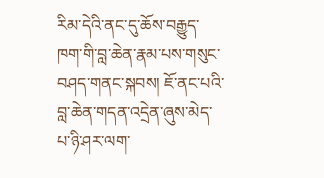རིམ་དེའི་ནང་དུ་ཆོས་བརྒྱུད་ཁག་གི་བླ་ཆེན་རྣམ་པས་གསུང་བཤད་གནང་སྐབས། ཇོ་ནང་པའི་བླ་ཆེན་གདན་འདྲེན་ཞུས་མེད་པ་ཉི་ཤར་ལག་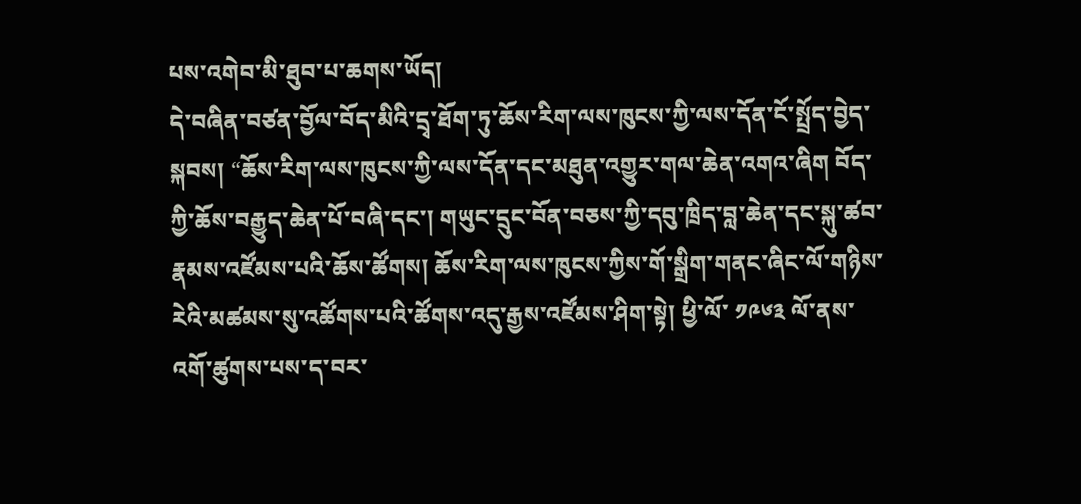པས་འགེབ་མི་ཐུབ་པ་ཆགས་ཡོད།
དེ་བཞིན་བཙན་བྱོལ་བོད་མིའི་དྲྭ་ཐོག་ཏུ་ཆོས་རིག་ལས་ཁུངས་ཀྱི་ལས་དོན་ངོ་སྤྲོད་བྱེད་སྐབས། “ཆོས་རིག་ལས་ཁུངས་ཀྱི་ལས་དོན་དང་མཐུན་འགྱུར་གལ་ཆེན་འགའ་ཞིག བོད་ཀྱི་ཆོས་བརྒྱུད་ཆེན་པོ་བཞི་དང་། གཡུང་དྲུང་བོན་བཅས་ཀྱི་དབུ་ཁྲིད་བླ་ཆེན་དང་སྐུ་ཚབ་རྣམས་འཛོམས་པའི་ཆོས་ཚོགས། ཆོས་རིག་ལས་ཁུངས་ཀྱིས་གོ་སྒྲིག་གནང་ཞིང་ལོ་གཉིས་རེའི་མཚམས་སུ་འཚོགས་པའི་ཚོགས་འདུ་རྒྱས་འཛོམས་ཤིག་སྟེ། ཕྱི་ལོ་ ༡༩༦༣ ལོ་ནས་འགོ་ཚུགས་པས་ད་བར་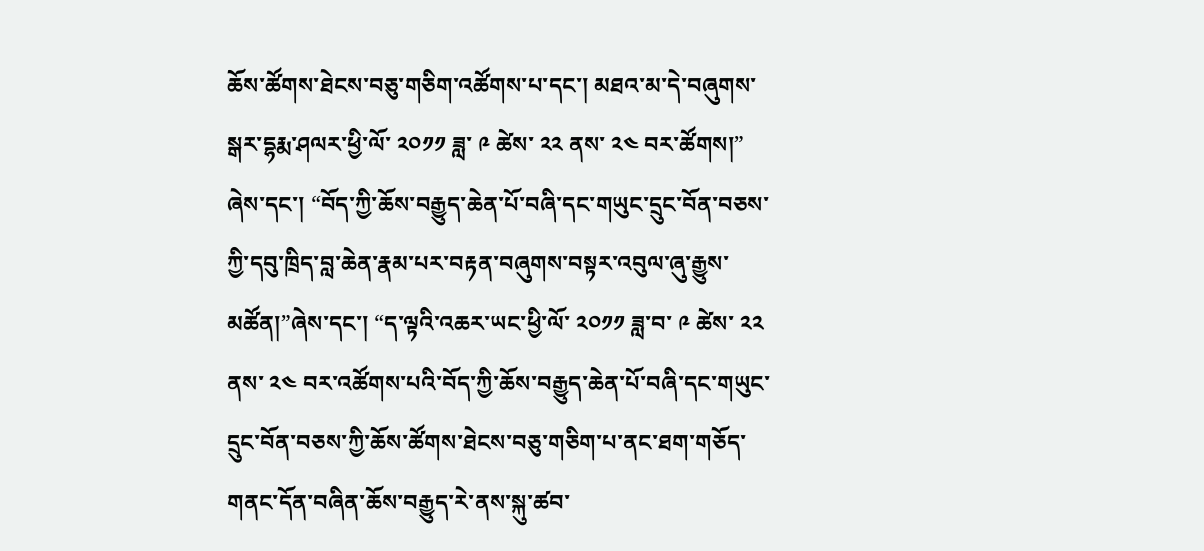ཆོས་ཚོགས་ཐེངས་བཅུ་གཅིག་འཚོགས་པ་དང་། མཐའ་མ་དེ་བཞུགས་སྒར་དྷརྨ་ཤལར་ཕྱི་ལོ་ ༢༠༡༡ ཟླ་ ༩ ཚེས་ ༢༢ ནས་ ༢༤ བར་ཚོགས།” ཞེས་དང་། “བོད་ཀྱི་ཆོས་བརྒྱུད་ཆེན་པོ་བཞི་དང་གཡུང་དྲུང་བོན་བཅས་ཀྱི་དབུ་ཁྲིད་བླ་ཆེན་རྣམ་པར་བརྟན་བཞུགས་བསྟར་འབུལ་ཞུ་རྒྱུས་མཚོན།”ཞེས་དང་། “ད་ལྟའི་འཆར་ཡང་ཕྱི་ལོ་ ༢༠༡༡ ཟླ་བ་ ༩ ཚེས་ ༢༢ ནས་ ༢༤ བར་འཚོགས་པའི་བོད་ཀྱི་ཆོས་བརྒྱུད་ཆེན་པོ་བཞི་དང་གཡུང་དྲུང་བོན་བཅས་ཀྱི་ཆོས་ཚོགས་ཐེངས་བཅུ་གཅིག་པ་ནང་ཐག་གཅོད་གནང་དོན་བཞིན་ཆོས་བརྒྱུད་རེ་ནས་སྐུ་ཚབ་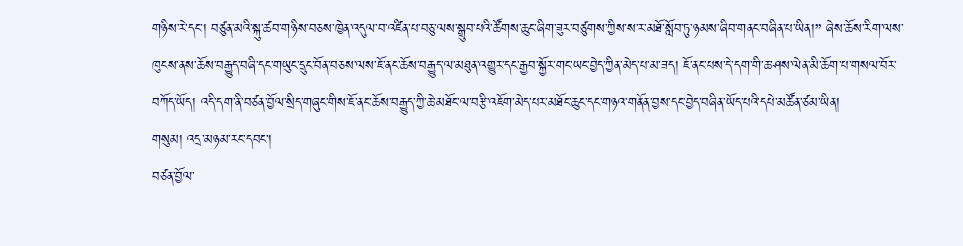གཉིས་རེ་དང་། བཙུན་མའི་སྐུ་ཚབ་གཉིས་བཅས་ཁྱེན་འདུལ་བ་འཛིན་པ་བཅུ་ལས་སྒྲུབ་པའི་ཚོགས་ཆུང་ཞིག་ཟུར་བཙུགས་ཀྱིས་ས་ར་མཐོ་སློབ་ཏུ་ཉམས་ཞིབ་གནང་བཞིན་པ་ཡིན།” ཞེས་ཆོས་རིག་ལས་ཁུངས་ནས་ཆོས་བརྒྱུད་བཞི་དང་གཡུང་དྲུང་བོན་བཅས་ལས་ཇོ་ནང་ཆོས་བརྒྱུད་ལ་མཐུན་འགྱུར་དང་རྒྱབ་སྐྱོར་གང་ཡང་བྱེད་ཀྱིན་མེད་པ་མ་ཟད། ཇོ་ནང་པས་དེ་དག་གི་ཆ་ཤས་ལེན་མི་ཆོག་པ་གསལ་བོར་བཀོད་ཡོད། འདི་དག་ནི་བཙན་བྱོལ་སྲིད་གཞུང་གིས་ཇོ་ནང་ཆོས་བརྒྱུད་ཀྱི་ཆེ་མཐོང་ལ་བརྩི་འཇོག་མེད་པར་མཐོང་ཆུང་དང་གཉའ་གནོན་བྱས་དང་བྱེད་བཞིན་ཡོད་པའི་དཔེ་མཚོན་ཙམ་ཡིན།
གསུམ། འདྲ་མཉམ་རང་དབང་།
བཙན་བྱོལ་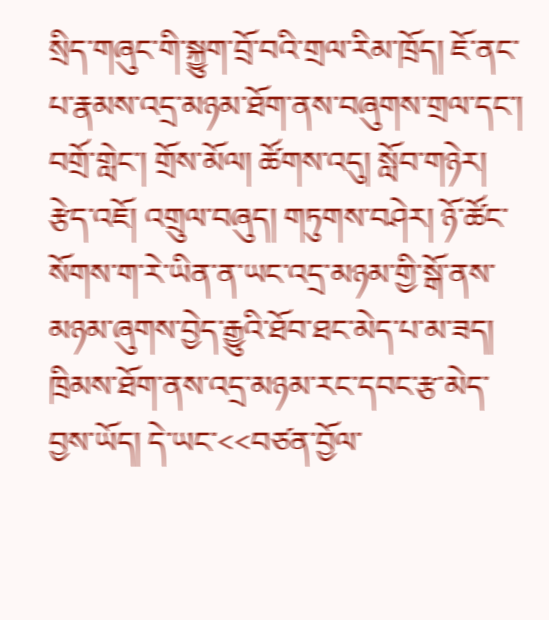སྲིད་གཞུང་གི་སྐྱུག་བྲོ་བའི་གྲལ་རིམ་ཁྲོད། ཇོ་ནང་པ་རྣམས་འདྲ་མཉམ་ཐོག་ནས་བཞུགས་གྲལ་དང་། བགྲོ་གླེང་། གྲོས་མོལ། ཚོགས་འདུ། སློབ་གཉེར། རྩེད་འཇོ། འགྲུལ་བཞུད། གཏུགས་བཤེར། ཉོ་ཚོང་སོགས་ག་རེ་ཡིན་ན་ཡང་འདྲ་མཉམ་གྱི་སྒོ་ནས་མཉམ་ཞུགས་བྱེད་རྒྱུའི་ཐོབ་ཐང་མེད་པ་མ་ཟད། ཁྲིམས་ཐོག་ནས་འདྲ་མཉམ་རང་དབང་རྩ་མེད་བྱས་ཡོད། དེ་ཡང་<<བཙན་བྱོལ་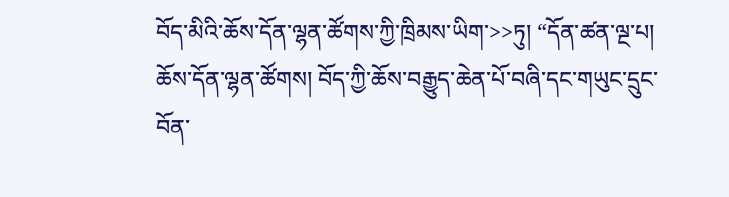བོད་མིའི་ཆོས་དོན་ལྷན་ཚོགས་ཀྱི་ཁྲིམས་ཡིག་>>ཏུ། “དོན་ཚན་ལྔ་པ། ཆོས་དོན་ལྷན་ཚོགས། བོད་ཀྱི་ཆོས་བརྒྱུད་ཆེན་པོ་བཞི་དང་གཡུང་དྲུང་བོན་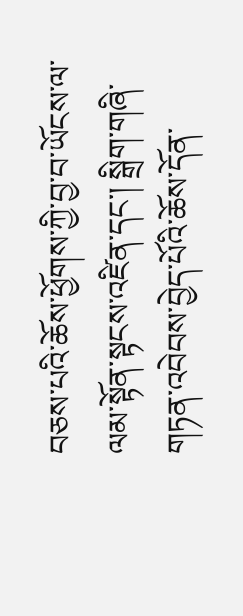བཅས་པའི་ཆོས་ཕྱོགས་ཀྱི་བྱ་བ་ཡོངས་ལ་ལམ་སྟོན་སྟངས་འཛིན་དང་། སྒྲིག་གཞི་གཏན་འབེབས་བྱེད་པོའི་ཆོས་དོན་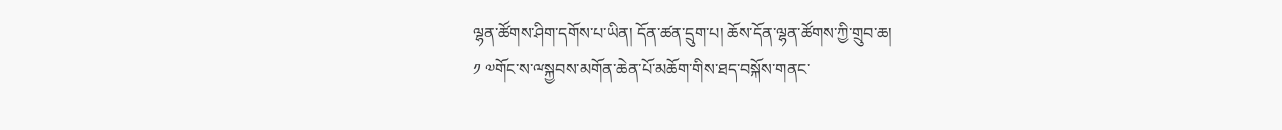ལྷན་ཚོགས་ཤིག་དགོས་པ་ཡིན། དོན་ཚན་དྲུག་པ། ཆོས་དོན་ལྷན་ཚོགས་ཀྱི་གྲུབ་ཆ།
༡ ༧གོང་ས་ྋསྐྱབས་མགོན་ཆེན་པོ་མཆོག་གིས་ཐད་བསྐོས་གནང་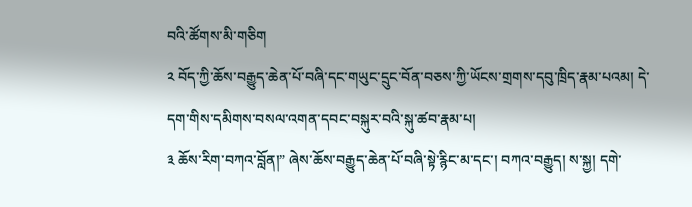བའི་ཚོགས་མི་གཅིག
༢ བོད་ཀྱི་ཆོས་བརྒྱུད་ཆེན་པོ་བཞི་དང་གཡུང་དྲུང་བོན་བཅས་ཀྱི་ཡོངས་གྲགས་དབུ་ཁྲིད་རྣམ་པའམ། དེ་དག་གིས་དམིགས་བསལ་འགན་དབང་བསྐུར་བའི་སྐུ་ཚབ་རྣམ་པ།
༣ ཆོས་རིག་བཀའ་བློན།” ཞེས་ཆོས་བརྒྱུད་ཆེན་པོ་བཞི་སྟེ་རྙིང་མ་དང་། བཀའ་བརྒྱུད། ས་སྐྱ། དགེ་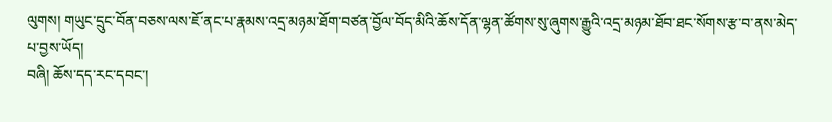ལུགས། གཡུང་དྲུང་བོན་བཅས་ལས་ཇོ་ནང་པ་རྣམས་འདྲ་མཉམ་ཐོག་བཙན་བྱོལ་བོད་མིའི་ཆོས་དོན་ལྷན་ཚོགས་སུ་ཞུགས་རྒྱུའི་འདྲ་མཉམ་ཐོབ་ཐང་སོགས་རྩ་བ་ནས་མེད་པ་བྱས་ཡོད།
བཞི། ཆོས་དད་རང་དབང་།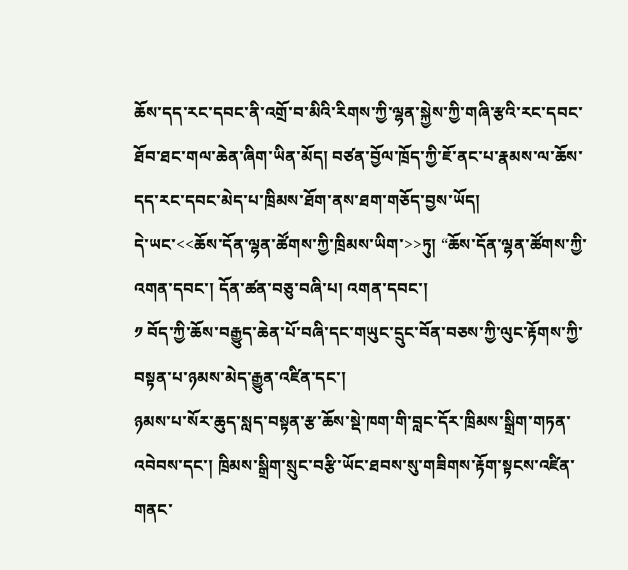ཆོས་དད་རང་དབང་ནི་འགྲོ་བ་མིའི་རིགས་ཀྱི་ལྷན་སྐྱེས་ཀྱི་གཞི་རྩའི་རང་དབང་ཐོབ་ཐང་གལ་ཆེན་ཞིག་ཡིན་མོད། བཙན་བྱོལ་ཁྲོད་ཀྱི་ཇོ་ནང་པ་རྣམས་ལ་ཆོས་དད་རང་དབང་མེད་པ་ཁྲིམས་ཐོག་ནས་ཐག་གཅོད་བྱས་ཡོད།
དེ་ཡང་<<ཆོས་དོན་ལྷན་ཚོགས་ཀྱི་ཁྲིམས་ཡིག་>>ཏུ། “ཆོས་དོན་ལྷན་ཚོགས་ཀྱི་འགན་དབང་། དོན་ཚན་བཅུ་བཞི་པ། འགན་དབང་།
༡ བོད་ཀྱི་ཆོས་བརྒྱུད་ཆེན་པོ་བཞི་དང་གཡུང་དྲུང་བོན་བཅས་ཀྱི་ལུང་རྟོགས་ཀྱི་བསྟན་པ་ཉམས་མེད་རྒྱུན་འཛིན་དང་།
ཉམས་པ་སོར་ཆུད་སླད་བསྟན་རྩ་ཆོས་སྡེ་ཁག་གི་བླང་དོར་ཁྲིམས་སྒྲིག་གཏན་འབེབས་དང་། ཁྲིམས་སྒྲིག་སྲུང་བརྩི་ཡོང་ཐབས་སུ་གཟིགས་རྟོག་སྟངས་འཛིན་གནང་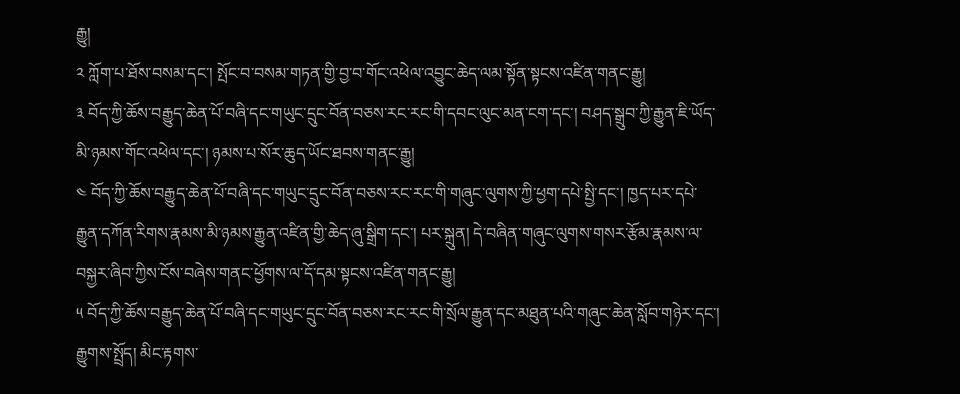རྒྱུ།
༢ ཀློག་པ་ཐོས་བསམ་དང་། སྤོང་བ་བསམ་གཏན་གྱི་བྱ་བ་གོང་འཕེལ་འབྱུང་ཆེད་ལམ་སྟོན་སྟངས་འཛིན་གནང་རྒྱུ།
༣ བོད་ཀྱི་ཆོས་བརྒྱུད་ཆེན་པོ་བཞི་དང་གཡུང་དྲུང་བོན་བཅས་རང་རང་གི་དབང་ལུང་མན་ངག་དང་། བཤད་སྒྲུབ་ཀྱི་རྒྱུན་ཇི་ཡོད་མི་ཉམས་གོང་འཕེལ་དང་། ཉམས་པ་སོར་ཆུད་ཡོང་ཐབས་གནང་རྒྱུ།
༤ བོད་ཀྱི་ཆོས་བརྒྱུད་ཆེན་པོ་བཞི་དང་གཡུང་དྲུང་བོན་བཅས་རང་རང་གི་གཞུང་ལུགས་ཀྱི་ཕྱག་དཔེ་སྤྱི་དང་། ཁྱད་པར་དཔེ་རྒྱུན་དཀོན་རིགས་རྣམས་མི་ཉམས་རྒྱུན་འཛིན་གྱི་ཆེད་ཞུ་སྒྲིག་དང་། པར་སྐྲུན། དེ་བཞིན་གཞུང་ལུགས་གསར་རྩོམ་རྣམས་ལ་བསྐྱར་ཞིབ་ཀྱིས་ངོས་བཞེས་གནང་ཕྱོགས་ལ་དོ་དམ་སྟངས་འཛིན་གནང་རྒྱུ།
༥ བོད་ཀྱི་ཆོས་བརྒྱུད་ཆེན་པོ་བཞི་དང་གཡུང་དྲུང་བོན་བཅས་རང་རང་གི་སྲོལ་རྒྱུན་དང་མཐུན་པའི་གཞུང་ཆེན་སློབ་གཉེར་དང་། རྒྱུགས་སྤྲོད། མིང་རྟགས་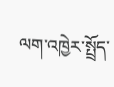ལག་འཁྱེར་སྤྲོད་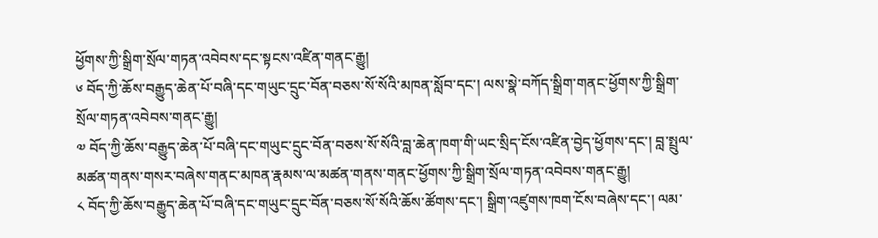ཕྱོགས་ཀྱི་སྒྲིག་སྲོལ་གཏན་འབེབས་དང་སྟངས་འཛིན་གནང་རྒྱུ།
༦ བོད་ཀྱི་ཆོས་བརྒྱུད་ཆེན་པོ་བཞི་དང་གཡུང་དྲུང་བོན་བཅས་སོ་སོའི་མཁན་སློབ་དང་། ལས་སྣེ་བཀོད་སྒྲིག་གནང་ཕྱོགས་ཀྱི་སྒྲིག་སྲོལ་གཏན་འབེབས་གནང་རྒྱུ།
༧ བོད་ཀྱི་ཆོས་བརྒྱུད་ཆེན་པོ་བཞི་དང་གཡུང་དྲུང་བོན་བཅས་སོ་སོའི་བླ་ཆེན་ཁག་གི་ཡང་སྲིད་ངོས་འཛིན་བྱེད་ཕྱོགས་དང་། བླ་སྤྲུལ་མཚན་གནས་གསར་བཞེས་གནང་མཁན་རྣམས་ལ་མཚན་གནས་གནང་ཕྱོགས་ཀྱི་སྒྲིག་སྲོལ་གཏན་འབེབས་གནང་རྒྱུ།
༨ བོད་ཀྱི་ཆོས་བརྒྱུད་ཆེན་པོ་བཞི་དང་གཡུང་དྲུང་བོན་བཅས་སོ་སོའི་ཆོས་ཚོགས་དང་། སྒྲིག་འཛུགས་ཁག་ངོས་བཞེས་དང་། ལམ་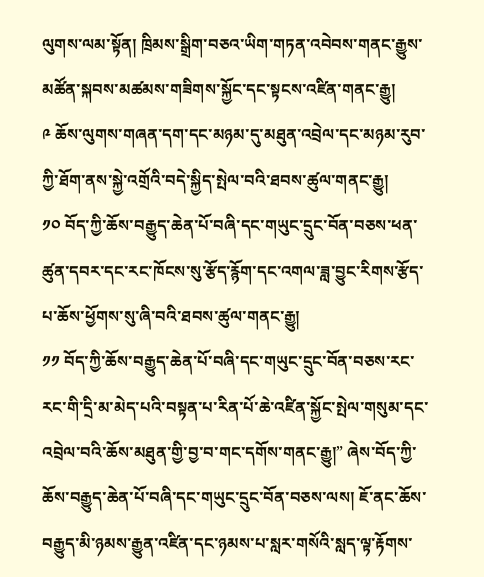ལུགས་ལམ་སྟོན། ཁྲིམས་སྒྲིག་བཅའ་ཡིག་གཏན་འབེབས་གནང་རྒྱུས་མཚོན་སྐབས་མཚམས་གཟིགས་སྐྱོང་དང་སྟངས་འཛིན་གནང་རྒྱུ།
༩ ཆོས་ལུགས་གཞན་དག་དང་མཉམ་དུ་མཐུན་འབྲེལ་དང་མཉམ་རུབ་ཀྱི་ཐོག་ནས་སྐྱེ་འགྲོའི་བདེ་སྐྱིད་སྤེལ་བའི་ཐབས་ཚུལ་གནང་རྒྱུ།
༡༠ བོད་ཀྱི་ཆོས་བརྒྱུད་ཆེན་པོ་བཞི་དང་གཡུང་དྲུང་བོན་བཅས་ཕན་ཚུན་དབར་དང་རང་ཁོངས་སུ་རྩོད་རྙོག་དང་འགལ་ཟླ་བྱུང་རིགས་རྩོད་པ་ཆོས་ཕྱོགས་སུ་ཞི་བའི་ཐབས་ཚུལ་གནང་རྒྱུ།
༡༡ བོད་ཀྱི་ཆོས་བརྒྱུད་ཆེན་པོ་བཞི་དང་གཡུང་དྲུང་བོན་བཅས་རང་རང་གི་དྲི་མ་མེད་པའི་བསྟན་པ་རིན་པོ་ཆེ་འཛིན་སྐྱོང་སྤེལ་གསུམ་དང་འབྲེལ་བའི་ཆོས་མཐུན་གྱི་བྱ་བ་གང་དགོས་གནང་རྒྱུ།” ཞེས་བོད་ཀྱི་ཆོས་བརྒྱུད་ཆེན་པོ་བཞི་དང་གཡུང་དྲུང་བོན་བཅས་ལས། ཇོ་ནང་ཆོས་བརྒྱུད་མི་ཉམས་རྒྱུན་འཛིན་དང་ཉམས་པ་སླར་གསོའི་སླད་ལྟ་རྟོགས་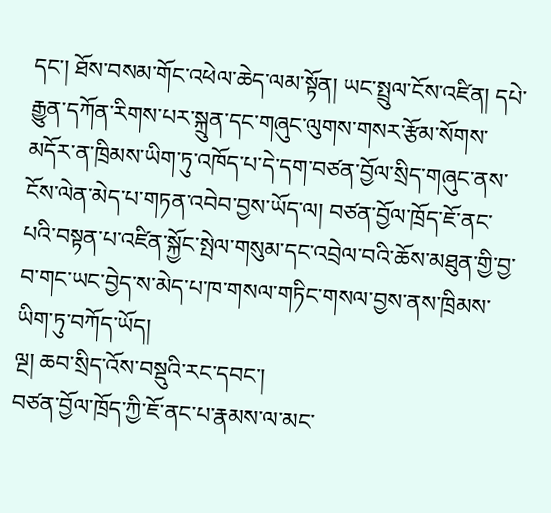དང་། ཐོས་བསམ་གོང་འཕེལ་ཆེད་ལམ་སྟོན། ཡང་སྤྲུལ་ངོས་འཛིན། དཔེ་རྒྱུན་དཀོན་རིགས་པར་སྐྲུན་དང་གཞུང་ལུགས་གསར་རྩོམ་སོགས་མདོར་ན་ཁྲིམས་ཡིག་ཏུ་འཁོད་པ་དེ་དག་བཙན་བྱོལ་སྲིད་གཞུང་ནས་ངོས་ལེན་མེད་པ་གཏན་འབེབ་བྱས་ཡོད་ལ། བཙན་བྱོལ་ཁྲོད་ཇོ་ནང་པའི་བསྟན་པ་འཛིན་སྐྱོང་སྤེལ་གསུམ་དང་འབྲེལ་བའི་ཆོས་མཐུན་གྱི་བྱ་བ་གང་ཡང་བྱེད་ས་མེད་པ་ཁ་གསལ་གཏིང་གསལ་བྱས་ནས་ཁྲིམས་ཡིག་ཏུ་བཀོད་ཡོད།
ལྔ། ཆབ་སྲིད་འོས་བསྡུའི་རང་དབང་།
བཙན་བྱོལ་ཁྲོད་ཀྱི་ཇོ་ནང་པ་རྣམས་ལ་མང་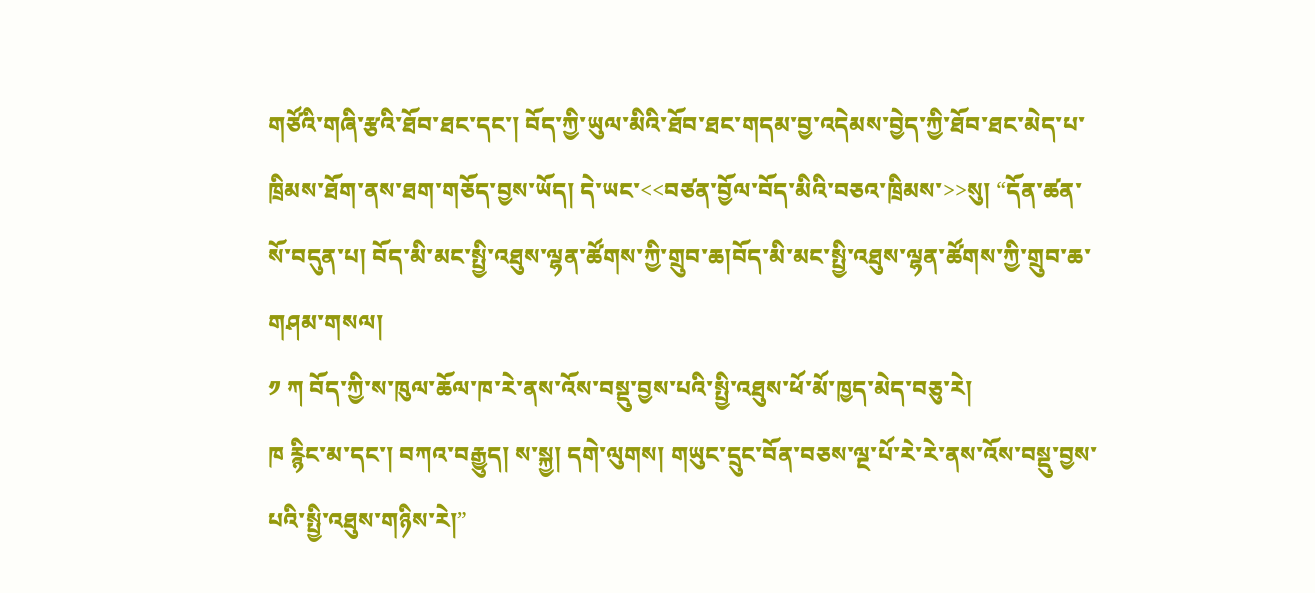གཙོའི་གཞི་རྩའི་ཐོབ་ཐང་དང་། བོད་ཀྱི་ཡུལ་མིའི་ཐོབ་ཐང་གདམ་བྱ་འདེམས་བྱེད་ཀྱི་ཐོབ་ཐང་མེད་པ་ཁྲིམས་ཐོག་ནས་ཐག་གཅོད་བྱས་ཡོད། དེ་ཡང་<<བཙན་བྱོལ་བོད་མིའི་བཅའ་ཁྲིམས་>>སུ། “དོན་ཚན་སོ་བདུན་པ། བོད་མི་མང་སྤྱི་འཐུས་ལྷན་ཚོགས་ཀྱི་གྲུབ་ཆ།བོད་མི་མང་སྤྱི་འཐུས་ལྷན་ཚོགས་ཀྱི་གྲུབ་ཆ་གཤམ་གསལ།
༡ ཀ བོད་ཀྱི་ས་ཁུལ་ཆོལ་ཁ་རེ་ནས་འོས་བསྡུ་བྱས་པའི་སྤྱི་འཐུས་ཕོ་མོ་ཁྱད་མེད་བཅུ་རེ།
ཁ རྙིང་མ་དང་། བཀའ་བརྒྱུད། ས་སྐྱ། དགེ་ལུགས། གཡུང་དྲུང་བོན་བཅས་ལྔ་པོ་རེ་རེ་ནས་འོས་བསྡུ་བྱས་པའི་སྤྱི་འཐུས་གཉིས་རེ།”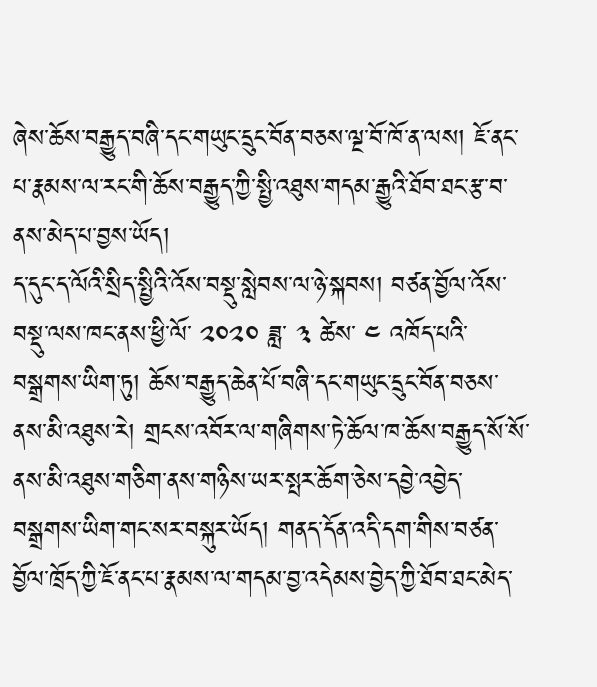ཞེས་ཆོས་བརྒྱུད་བཞི་དང་གཡུང་དྲུང་བོན་བཅས་ལྔ་བོ་ཁོ་ན་ལས། ཇོ་ནང་པ་རྣམས་ལ་རང་གི་ཆོས་བརྒྱུད་ཀྱི་སྤྱི་འཐུས་གདམ་རྒྱུའི་ཐོབ་ཐང་རྩ་བ་ནས་མེད་པ་བྱས་ཡོད།
ད་དུང་ད་ལོའི་སྲིད་སྤྱིའི་འོས་བསྡུ་སླེབས་ལ་ཉེ་སྐབས། བཙན་བྱོལ་འོས་བསྡུ་ལས་ཁང་ནས་ཕྱི་ལོ་ ༢༠༢༠ ཟླ་ ༣ ཚེས་ ༤ འཁོད་པའི་བསྒྲགས་ཡིག་ཏུ། ཆོས་བརྒྱུད་ཆེན་པོ་བཞི་དང་གཡུང་དྲུང་བོན་བཅས་ནས་མི་འཐུས་རེ། གྲངས་འབོར་ལ་གཞིགས་ཏེ་ཆོལ་ཁ་ཆོས་བརྒྱུད་སོ་སོ་ནས་མི་འཐུས་གཅིག་ནས་གཉིས་ཡར་སྤར་ཆོག་ཅེས་དབྱེ་འབྱེད་བསྒྲགས་ཡིག་གང་སར་བསྐུར་ཡོད། གནད་དོན་འདི་དག་གིས་བཙན་བྱོལ་ཁྲོད་ཀྱི་ཇོ་ནང་པ་རྣམས་ལ་གདམ་བྱ་འདེམས་བྱེད་ཀྱི་ཐོབ་ཐང་མེད་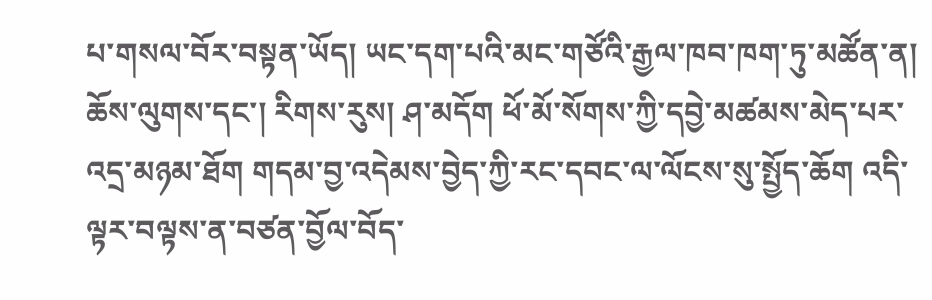པ་གསལ་བོར་བསྟན་ཡོད། ཡང་དག་པའི་མང་གཙོའི་རྒྱལ་ཁབ་ཁག་ཏུ་མཚོན་ན། ཆོས་ལུགས་དང་། རིགས་རུས། ཤ་མདོག ཕོ་མོ་སོགས་ཀྱི་དབྱེ་མཚམས་མེད་པར་འདྲ་མཉམ་ཐོག གདམ་བྱ་འདེམས་བྱེད་ཀྱི་རང་དབང་ལ་ལོངས་སུ་སྤྱོད་ཆོག འདི་ལྟར་བལྟས་ན་བཙན་བྱོལ་བོད་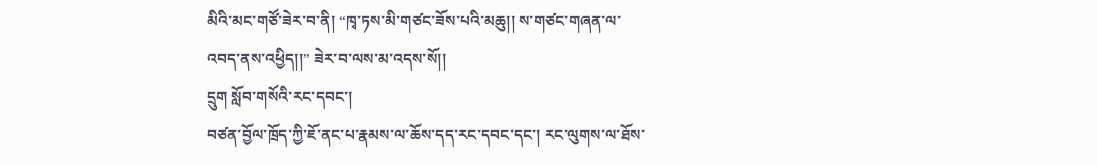མིའི་མང་གཙོ་ཟེར་བ་ནི། “ཁྭ་ཏས་མི་གཙང་ཟོས་པའི་མཆུ།། ས་གཙང་གཞན་ལ་འབད་ནས་འཕྱིད།།” ཟེར་བ་ལས་མ་འདས་སོ།།
དྲུག སློབ་གསོའི་རང་དབང་།
བཙན་བྱོལ་ཁྲོད་ཀྱི་ཇོ་ནང་པ་རྣམས་ལ་ཆོས་དད་རང་དབང་དང་། རང་ལུགས་ལ་ཐོས་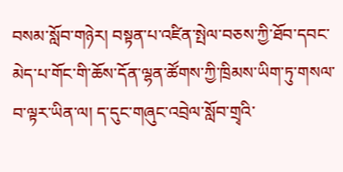བསམ་སློབ་གཉེར། བསྟན་པ་འཛིན་སྤེལ་བཅས་ཀྱི་ཐོབ་དབང་མེད་པ་གོང་གི་ཆོས་དོན་ལྷན་ཚོགས་ཀྱི་ཁྲིམས་ཡིག་ཏུ་གསལ་བ་ལྟར་ཡིན་ལ། ད་དུང་གཞུང་འབྲེལ་སློབ་གྲྭའི་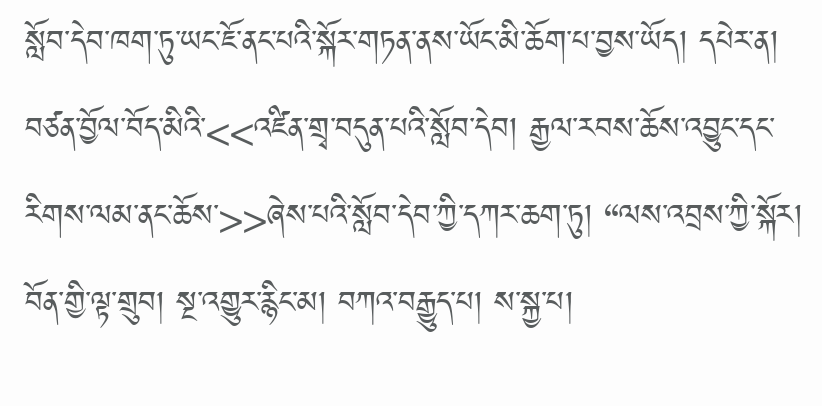སློབ་དེབ་ཁག་ཏུ་ཡང་ཇོ་ནང་པའི་སྐོར་གཏན་ནས་ཡོང་མི་ཆོག་པ་བྱས་ཡོད། དཔེར་ན། བཙན་བྱོལ་བོད་མིའི་<<འཛིན་གྲྭ་བདུན་པའི་སློབ་དེབ། རྒྱལ་རབས་ཆོས་འབྱུང་དང་རིགས་ལམ་ནང་ཆོས་>>ཞེས་པའི་སློབ་དེབ་ཀྱི་དཀར་ཆག་ཏུ། “ལས་འབྲས་ཀྱི་སྐོར། བོན་གྱི་ལྟ་གྲུབ། སྔ་འགྱུར་རྙིང་མ། བཀའ་བརྒྱུད་པ། ས་སྐྱ་པ།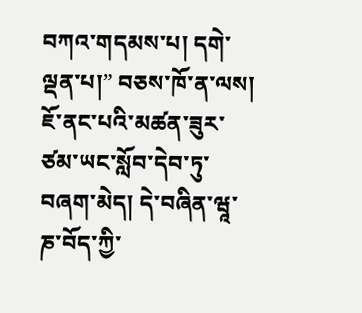བཀའ་གདམས་པ། དགེ་ལྡན་པ།” བཅས་ཁོ་ན་ལས། ཇོ་ནང་པའི་མཚན་ཟུར་ཙམ་ཡང་སློབ་དེབ་ཏུ་བཞག་མེད། དེ་བཞིན་ཝཱ་ཎ་བོད་ཀྱི་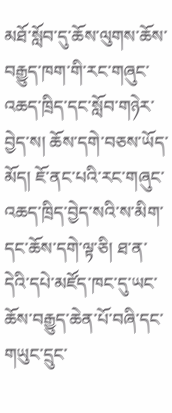མཐོ་སློབ་དུ་ཆོས་ལུགས་ཆོས་བརྒྱུད་ཁག་གི་རང་གཞུང་འཆད་ཁྲིད་དང་སློབ་གཉེར་བྱེད་ས། ཆོས་དགེ་བཅས་ཡོད་མོད། ཇོ་ནང་པའི་རང་གཞུང་འཆད་ཁྲིད་བྱེད་སའི་ས་མིག་དང་ཆོས་དགེ་ལྟ་ཅི། ཐ་ན་དེའི་དཔེ་མཛོད་ཁང་དུ་ཡང་ཆོས་བརྒྱུད་ཆེན་པོ་བཞི་དང་གཡུང་དྲུང་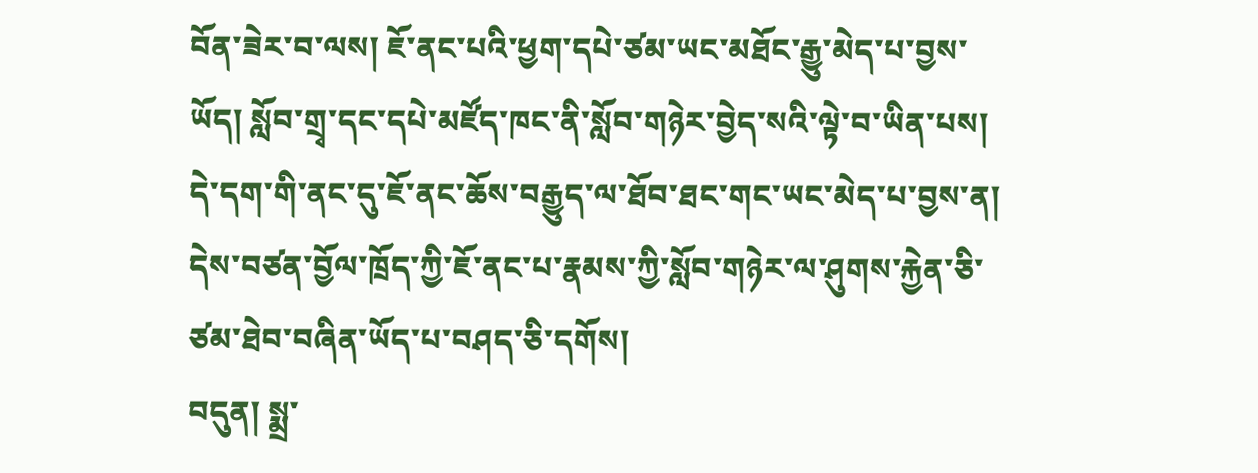བོན་ཟེར་བ་ལས། ཇོ་ནང་པའི་ཕྱག་དཔེ་ཙམ་ཡང་མཐོང་རྒྱུ་མེད་པ་བྱས་ཡོད། སློབ་གྲྭ་དང་དཔེ་མཛོད་ཁང་ནི་སློབ་གཉེར་བྱེད་སའི་ལྟེ་བ་ཡིན་པས། དེ་དག་གི་ནང་དུ་ཇོ་ནང་ཆོས་བརྒྱུད་ལ་ཐོབ་ཐང་གང་ཡང་མེད་པ་བྱས་ན། དེས་བཙན་བྱོལ་ཁྲོད་ཀྱི་ཇོ་ནང་པ་རྣམས་ཀྱི་སློབ་གཉེར་ལ་ཤུགས་རྐྱེན་ཅི་ཙམ་ཐེབ་བཞིན་ཡོད་པ་བཤད་ཅི་དགོས།
བདུན། སྨྲ་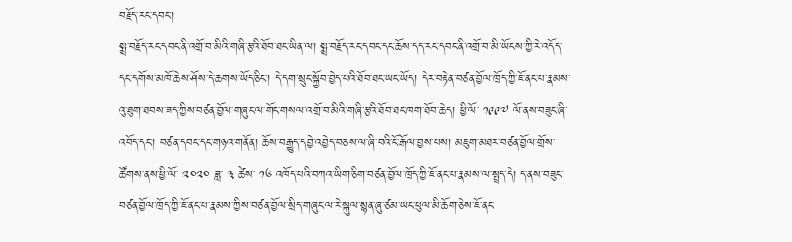བརྗོད་རང་དབང་།
སྨྲ་བརྗོད་རང་དབང་ནི་འགྲོ་བ་མིའི་གཞི་རྩའི་ཐོབ་ཐང་ཡིན་ལ། སྨྲ་བརྗོད་རང་དབང་དང་ཆོས་དད་རང་དབང་ནི་འགྲོ་བ་མི་ཡོངས་ཀྱི་རེ་འདོད་དང་དགོས་མཁོ་ཆེས་ཤོས་དེ་ཆགས་ཡོད་ཅིང་། དེ་དག་སྲུང་སྐྱོབ་བྱེད་པའི་ཐོབ་ཐང་ཡང་ཡོད། དེར་བརྟེན་བཙན་བྱོལ་ཁྲོད་ཀྱི་ཇོ་ནང་པ་རྣམས་འུ་ཐུག་ཐབས་ཟད་ཀྱིས་བཙན་བྱོལ་གཞུང་ལ་གོང་གསལ་འགྲོ་བ་མིའི་གཞི་རྩའི་ཐོབ་ཐང་ཁག་ཐོབ་ཆེད། ཕྱི་ལོ་ ༡༩༩༧ ལོ་ནས་བཟུང་ཞི་འབོད་དང་། བཙན་དབང་དང་གཉའ་གནོན། ཆོས་བརྒྱུད་དབྱེ་འབྱེད་བཅས་ལ་ཞི་བའི་ངོ་རྒོལ་བྱས་པས། མཇུག་མཐར་བཙན་བྱོལ་གྲོས་ཚོགས་ནས་ཕྱི་ལོ་ ༢༠༢༠ ཟླ་ ༣ ཚེས་ ༡༦ འཁོད་པའི་བཀའ་ཡིག་ཅིག་བཙན་བྱོལ་ཁྲོད་ཀྱི་ཇོ་ནང་པ་རྣམས་ལ་སྤྲད་དེ། ད་ནས་བཟུང་བཙན་བྱོལ་ཁྲོད་ཀྱི་ཇོ་ནང་པ་རྣམས་ཀྱིས་བཙན་བྱོལ་སྲིད་གཞུང་ལ་རེ་སྐུལ་སྙན་ཞུ་ཙམ་ཡང་ཕུལ་མི་ཆོག་ཅེས་ཇོ་ནང་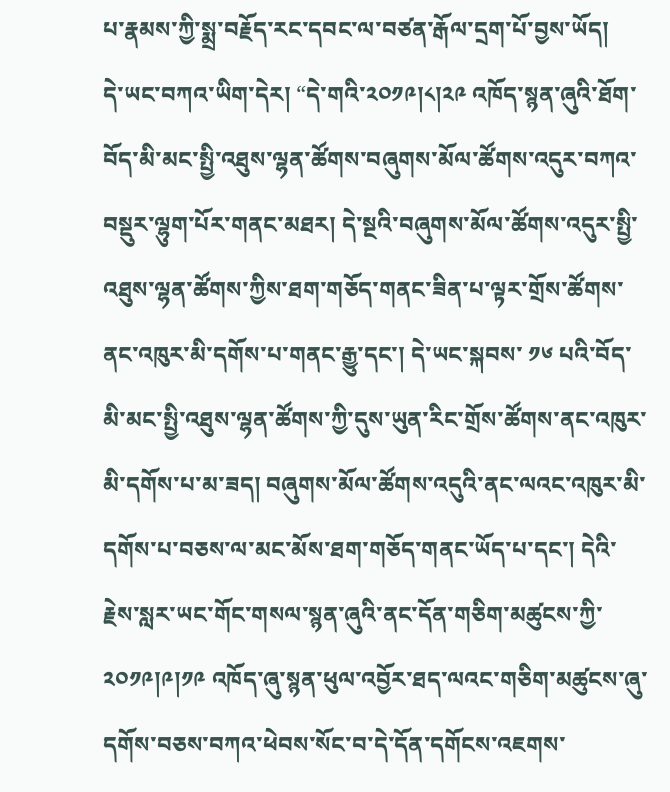པ་རྣམས་ཀྱི་སྨྲ་བརྗོད་རང་དབང་ལ་བཙན་རྒོལ་དྲག་པོ་བྱས་ཡོད།
དེ་ཡང་བཀའ་ཡིག་དེར། “དེ་གའི་༢༠༡༩།༨།༢༩ འཁོད་སྙན་ཞུའི་ཐོག་བོད་མི་མང་སྤྱི་འཐུས་ལྷན་ཚོགས་བཞུགས་མོལ་ཚོགས་འདུར་བཀའ་བསྡུར་ལྷུག་པོར་གནང་མཐར། དེ་སྔའི་བཞུགས་མོལ་ཚོགས་འདུར་སྤྱི་འཐུས་ལྷན་ཚོགས་ཀྱིས་ཐག་གཅོད་གནང་ཟིན་པ་ལྟར་གྲོས་ཚོགས་ནང་འཁུར་མི་དགོས་པ་གནང་རྒྱུ་དང་། དེ་ཡང་སྐབས་ ༡༦ པའི་བོད་མི་མང་སྤྱི་འཐུས་ལྷན་ཚོགས་ཀྱི་དུས་ཡུན་རིང་གྲོས་ཚོགས་ནང་འཁུར་མི་དགོས་པ་མ་ཟད། བཞུགས་མོལ་ཚོགས་འདུའི་ནང་ལའང་འཁུར་མི་དགོས་པ་བཅས་ལ་མང་མོས་ཐག་གཅོད་གནང་ཡོད་པ་དང་། དེའི་རྗེས་སླར་ཡང་གོང་གསལ་སྙན་ཞུའི་ནང་དོན་གཅིག་མཚུངས་ཀྱི་ ༢༠༡༩།༩།༡༩ འཁོད་ཞུ་སྙན་ཕུལ་འབྱོར་ཐད་ལའང་གཅིག་མཚུངས་ཞུ་དགོས་བཅས་བཀའ་ཕེབས་སོང་བ་དེ་དོན་དགོངས་འཇགས་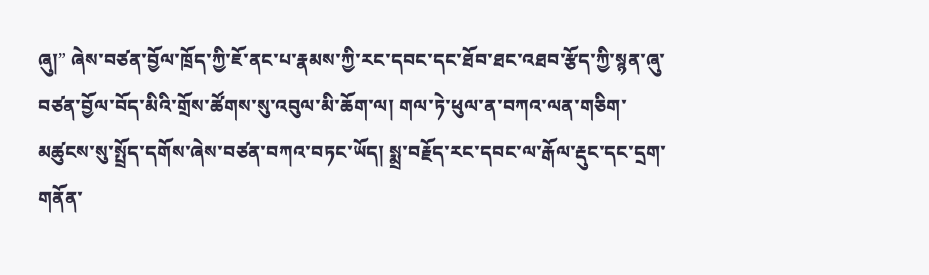ཞུ།” ཞེས་བཙན་བྱོལ་ཁྲོད་ཀྱི་ཇོ་ནང་པ་རྣམས་ཀྱི་རང་དབང་དང་ཐོབ་ཐང་འཐབ་རྩོད་ཀྱི་སྙན་ཞུ་བཙན་བྱོལ་བོད་མིའི་གྲོས་ཚོགས་སུ་འབུལ་མི་ཆོག་ལ། གལ་ཏེ་ཕུལ་ན་བཀའ་ལན་གཅིག་མཚུངས་སུ་སྤྲོད་དགོས་ཞེས་བཙན་བཀའ་བཏང་ཡོད། སྨྲ་བརྗོད་རང་དབང་ལ་རྒོལ་རྡུང་དང་དྲག་གནོན་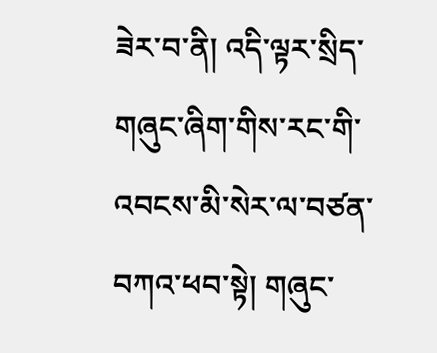ཟེར་བ་ནི། འདི་ལྟར་སྲིད་གཞུང་ཞིག་གིས་རང་གི་འབངས་མི་སེར་ལ་བཙན་བཀའ་ཕབ་སྟེ། གཞུང་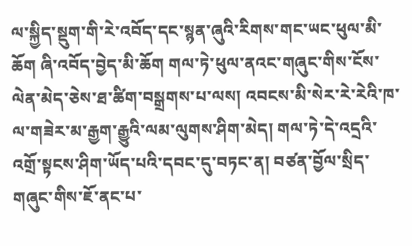ལ་སྐྱིད་སྡུག་གི་རེ་འབོད་དང་སྙན་ཞུའི་རིགས་གང་ཡང་ཕུལ་མི་ཆོག ཞི་འབོད་བྱེད་མི་ཆོག གལ་ཏེ་ཕུལ་ནའང་གཞུང་གིས་ངོས་ལེན་མེད་ཅེས་ཐ་ཚིག་བསྒྲགས་པ་ལས། འབངས་མི་སེར་རེ་རེའི་ཁ་ལ་གཟེར་མ་རྒྱག་རྒྱུའི་ལམ་ལུགས་ཤིག་མེད། གལ་ཏེ་དེ་འདྲའི་འགྲོ་སྟངས་ཤིག་ཡོད་པའི་དབང་དུ་བཏང་ན། བཙན་བྱོལ་སྲིད་གཞུང་གིས་ཇོ་ནང་པ་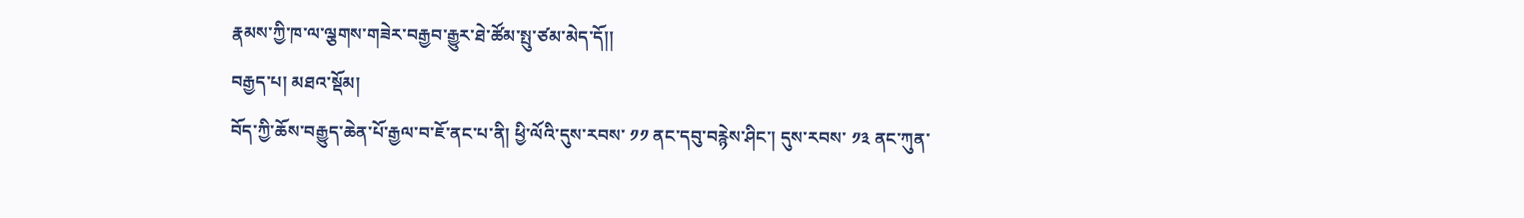རྣམས་ཀྱི་ཁ་ལ་ལྕགས་གཟེར་བརྒྱབ་རྒྱུར་ཐེ་ཚོམ་སྤུ་ཙམ་མེད་དོ།།
བརྒྱད་པ། མཐའ་སྡོམ།
བོད་ཀྱི་ཆོས་བརྒྱུད་ཆེན་པོ་རྒྱལ་བ་ཇོ་ནང་པ་ནི། ཕྱི་ལོའི་དུས་རབས་ ༡༡ ནང་དབུ་བརྙེས་ཤིང་། དུས་རབས་ ༡༣ ནང་ཀུན་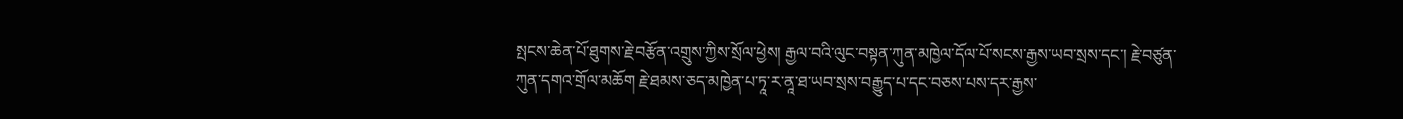སྤངས་ཆེན་པོ་ཐུགས་རྗེ་བརྩོན་འགྲུས་ཀྱིས་སྲོལ་ཕྱེས། རྒྱལ་བའི་ལུང་བསྟན་ཀུན་མཁྱེལ་དོལ་པོ་སངས་རྒྱས་ཡབ་སྲས་དང་། རྗེ་བཙུན་ཀུན་དགའ་གྲོལ་མཆོག རྗེ་ཐམས་ཅད་མཁྱེན་པ་ཏཱ་ར་ནཱ་ཐ་ཡབ་སྲས་བརྒྱུད་པ་དང་བཅས་པས་དར་རྒྱས་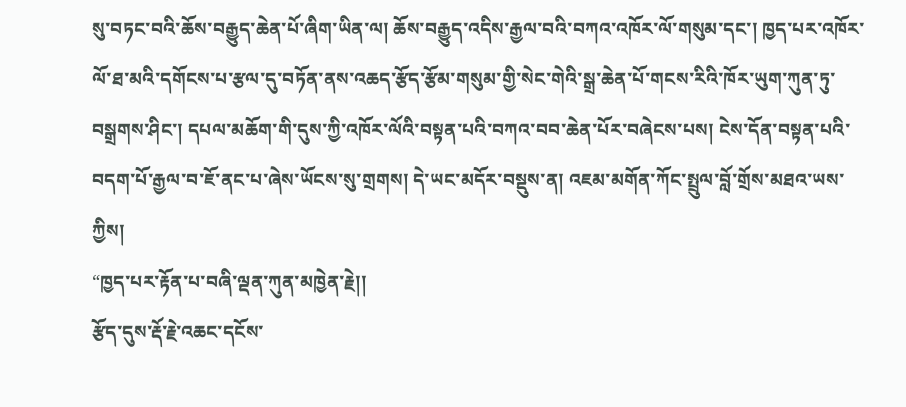སུ་བཏང་བའི་ཆོས་བརྒྱུད་ཆེན་པོ་ཞིག་ཡིན་ལ། ཆོས་བརྒྱུད་འདིས་རྒྱལ་བའི་བཀའ་འཁོར་ལོ་གསུམ་དང་། ཁྱད་པར་འཁོར་ལོ་ཐ་མའི་དགོངས་པ་རྩལ་དུ་བཏོན་ནས་འཆད་རྩོད་རྩོམ་གསུམ་གྱི་སེང་གེའི་སྒྲ་ཆེན་པོ་གངས་རིའི་ཁོར་ཡུག་ཀུན་ཏུ་བསྒྲགས་ཤིང་། དཔལ་མཆོག་གི་དུས་ཀྱི་འཁོར་ལོའི་བསྟན་པའི་བཀའ་བབ་ཆེན་པོར་བཞེངས་པས། ངེས་དོན་བསྟན་པའི་བདག་པོ་རྒྱལ་བ་ཇོ་ནང་པ་ཞེས་ཡོངས་སུ་གྲགས། དེ་ཡང་མདོར་བསྡུས་ན། འཇམ་མགོན་ཀོང་སྤྲུལ་བློ་གྲོས་མཐའ་ཡས་ཀྱིས།
“ཁྱད་པར་རྟོན་པ་བཞི་ལྡན་ཀུན་མཁྱེན་རྗེ།།
རྩོད་དུས་རྡོ་རྗེ་འཆང་དངོས་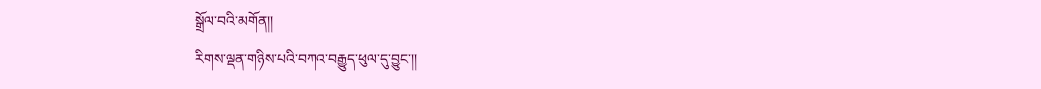སྒྲོལ་བའི་མགོན།།
རིགས་ལྡན་གཉིས་པའི་བཀའ་བརྒྱུད་ཕུལ་དུ་བྱུང་།།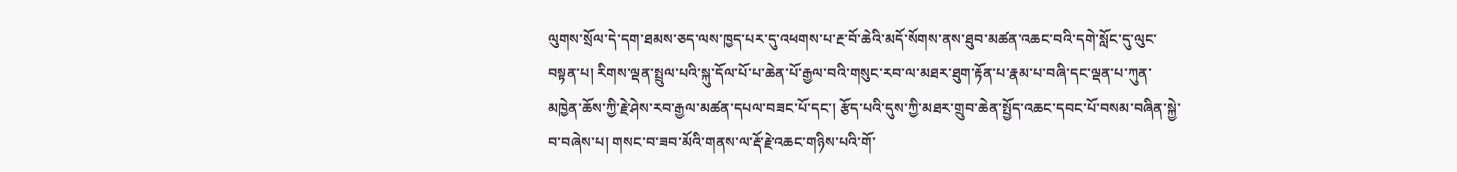ལུགས་སྲོལ་དེ་དག་ཐམས་ཅད་ལས་ཁྱད་པར་དུ་འཕགས་པ་རྔ་བོ་ཆེའི་མདོ་སོགས་ནས་ཐུབ་མཚན་འཆང་བའི་དགེ་སློང་དུ་ལུང་བསྟན་པ། རིགས་ལྡན་སྤྲུལ་པའི་སྐུ་དོལ་པོ་པ་ཆེན་པོ་རྒྱལ་བའི་གསུང་རབ་ལ་མཐར་ཐུག་རྟོན་པ་རྣམ་པ་བཞི་དང་ལྡན་པ་ཀུན་མཁྱེན་ཆོས་ཀྱི་རྗེ་ཤེས་རབ་རྒྱལ་མཚན་དཔལ་བཟང་པོ་དང་། རྩོད་པའི་དུས་ཀྱི་མཐར་གྲུབ་ཆེན་སྤྱོད་འཆང་དབང་པོ་བསམ་བཞིན་སྐྱེ་བ་བཞེས་པ། གསང་བ་ཟབ་མོའི་གནས་ལ་རྡོ་རྗེ་འཆང་གཉིས་པའི་གོ་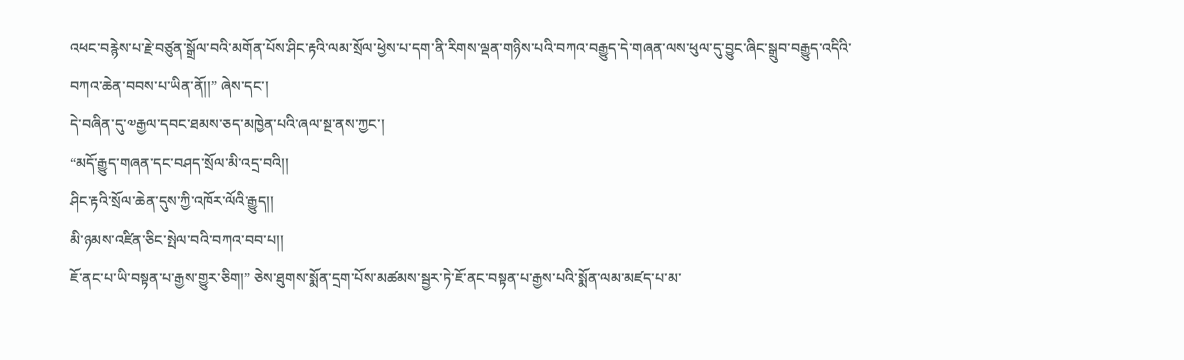འཕང་བརྙེས་པ་རྗེ་བཙུན་སྒྲོལ་བའི་མགོན་པོས་ཤིང་རྟའི་ལམ་སྲོལ་ཕྱེས་པ་དག་ནི་རིགས་ལྡན་གཉིས་པའི་བཀའ་བརྒྱུད་དེ་གཞན་ལས་ཕུལ་དུ་བྱུང་ཞིང་སྒྲུབ་བརྒྱུད་འདིའི་བཀའ་ཆེན་བབས་པ་ཡིན་ནོ།།” ཞེས་དང་།
དེ་བཞིན་དུ་༧རྒྱལ་དབང་ཐམས་ཅད་མཁྱེན་པའི་ཞལ་སྔ་ནས་ཀྱང་།
“མདོ་རྒྱུད་གཞན་དང་བཤད་སྲོལ་མི་འདྲ་བའི།།
ཤིང་རྟའི་སྲོལ་ཆེན་དུས་ཀྱི་འཁོར་ལོའི་རྒྱུད།།
མི་ཉམས་འཛིན་ཅིང་སྤེལ་བའི་བཀའ་བབ་པ།།
ཇོ་ནང་པ་ཡི་བསྟན་པ་རྒྱས་གྱུར་ཅིག།” ཅེས་ཐུགས་སྨོན་དྲག་པོས་མཚམས་སྦྱར་ཏེ་ཇོ་ནང་བསྟན་པ་རྒྱས་པའི་སྨོན་ལམ་མཛད་པ་མ་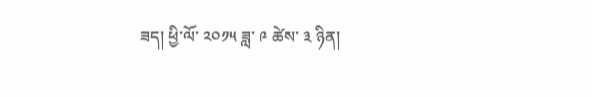ཟད། ཕྱི་ལོ་ ༢༠༡༥ ཟླ་ ༩ ཚེས་ ༣ ཉིན།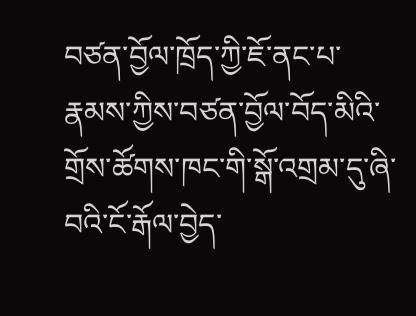བཙན་བྱོལ་ཁྲོད་ཀྱི་ཇོ་ནང་པ་རྣམས་ཀྱིས་བཙན་བྱོལ་བོད་མིའི་གྲོས་ཚོགས་ཁང་གི་སྒོ་འགྲམ་དུ་ཞི་བའི་ངོ་རྒོལ་བྱེད་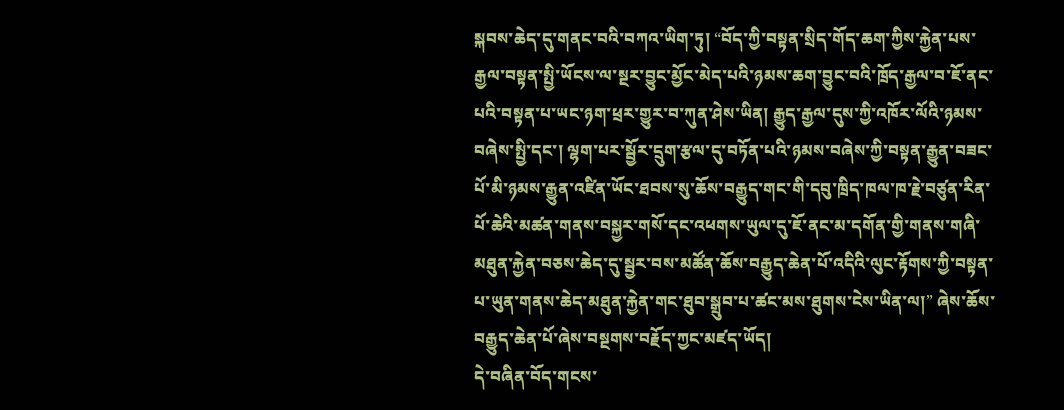སྐབས་ཆེད་དུ་གནང་བའི་བཀའ་ཡིག་ཏུ། “བོད་ཀྱི་བསྟན་སྲིད་གོད་ཆག་ཀྱིས་རྐྱེན་པས་རྒྱལ་བསྟན་སྤྱི་ཡོངས་ལ་སྔར་བྱུང་མྱོང་མེད་པའི་ཉམས་ཆག་བྱུང་བའི་ཁྲོད་རྒྱལ་བ་ཇོ་ནང་པའི་བསྟན་པ་ཡང་ཉག་ཕྲར་གྱུར་བ་ཀུན་ཤེས་ཡིན། རྒྱུད་རྒྱལ་དུས་ཀྱི་འཁོར་ལོའི་ཉམས་བཞེས་སྤྱི་དང་། ལྷག་པར་སྦྱོར་དྲུག་རྩལ་དུ་བཏོན་པའི་ཉམས་བཞེས་ཀྱི་བསྟན་རྒྱུན་བཟང་པོ་མི་ཉམས་རྒྱུན་འཛིན་ཡོང་ཐབས་སུ་ཆོས་བརྒྱུད་གང་གི་དབུ་ཁྲིད་ཁལ་ཁ་རྗེ་བཙུན་རིན་པོ་ཆེའི་མཚན་གནས་བསྐྱར་གསོ་དང་འཕགས་ཡུལ་དུ་ཇོ་ནང་མ་དགོན་གྱི་གནས་གཞི་མཐུན་རྐྱེན་བཅས་ཆེད་དུ་སྦྱར་བས་མཚོན་ཆོས་བརྒྱུད་ཆེན་པོ་འདིའི་ལུང་རྟོགས་ཀྱི་བསྟན་པ་ཡུན་གནས་ཆེད་མཐུན་རྐྱེན་གང་ཐུབ་སྒྲུབ་པ་ཚང་མས་ཐུགས་ངེས་ཡིན་ལ།” ཞེས་ཆོས་བརྒྱུད་ཆེན་པོ་ཞེས་བསྔགས་བརྗོད་ཀྱང་མཛད་ཡོད།
དེ་བཞིན་བོད་གངས་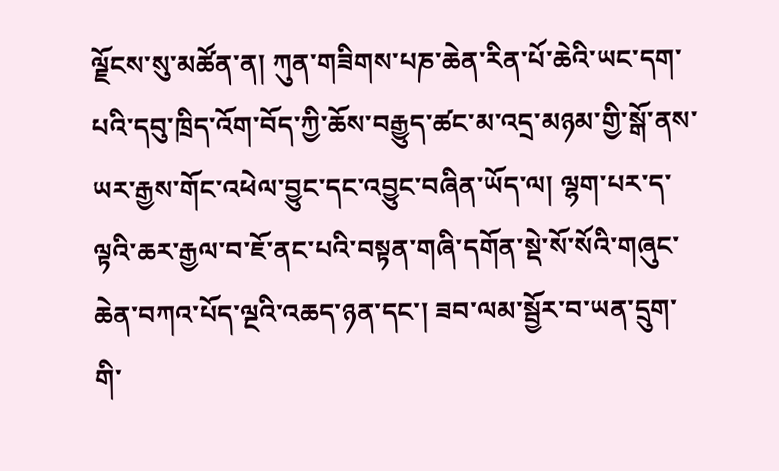ལྗོངས་སུ་མཚོན་ན། ཀུན་གཟིགས་པཎ་ཆེན་རིན་པོ་ཆེའི་ཡང་དག་པའི་དབུ་ཁྲིད་འོག་བོད་ཀྱི་ཆོས་བརྒྱུད་ཚང་མ་འདྲ་མཉམ་གྱི་སྒོ་ནས་ཡར་རྒྱས་གོང་འཕེལ་བྱུང་དང་འབྱུང་བཞིན་ཡོད་ལ། ལྷག་པར་ད་ལྟའི་ཆར་རྒྱལ་བ་ཇོ་ནང་པའི་བསྟན་གཞི་དགོན་སྡེ་སོ་སོའི་གཞུང་ཆེན་བཀའ་པོད་ལྔའི་འཆད་ཉན་དང་། ཟབ་ལམ་སྦྱོར་བ་ཡན་དྲུག་གི་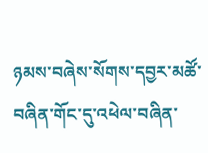ཉམས་བཞེས་སོགས་དབྱར་མཚོ་བཞིན་གོང་དུ་འཕེལ་བཞིན་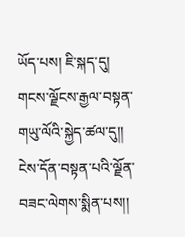ཡོད་པས། ཇི་སྐད་དུ།
གངས་ལྗོངས་རྒྱལ་བསྟན་གཡུ་ལོའི་སྐྱེད་ཚལ་དུ།།
ངེས་དོན་བསྟན་པའི་ལྗོན་བཟང་ལེགས་སྨིན་པས།།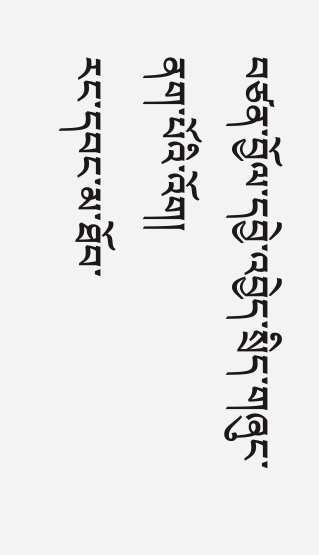བཙན་བྱོལ་དབྱེ་འབྱེད་སྲིད་གཞུང་ནག་པོའི་འོག།
རང་དབང་མ་ཐོབ་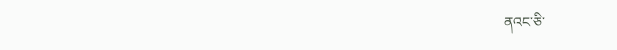ནའང་ཅི་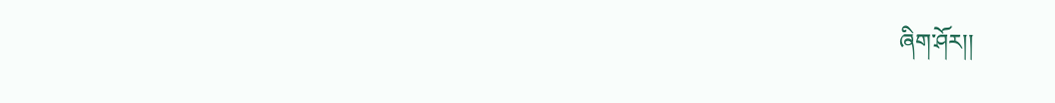ཞིག་ཤོར།།